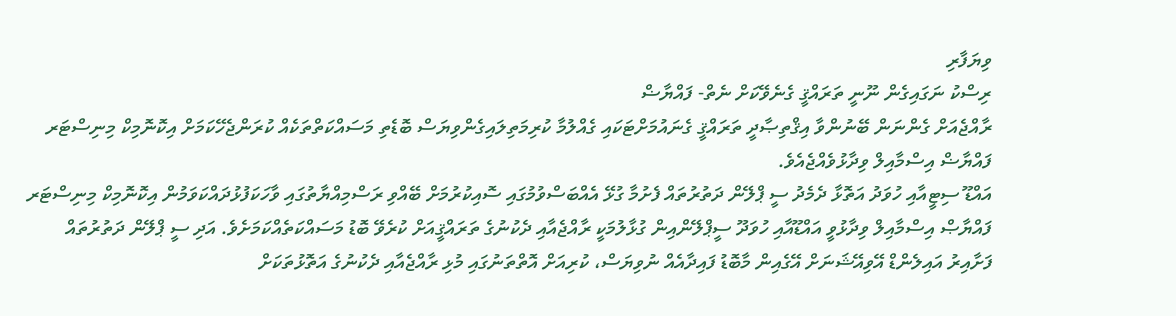ވިޔަފާރި
ރިސްކު ނަގައިގެން ނޫނީ ތަރައްޤީ ގެނެވޭކަށް ނެތް- ފައްޔާޟް
ރާއްޖެއަށް ގެންނަން ބޭނުންވާ އިޤްތިޞާދީ ތަރައްޤީ ގެނައުމަށްޓަކައި ގެއްލުމާ ކުރިމަތިލައިގެންވިޔަސް ބޮޑެތި މަސައްކަތްތަކެއް ކުރަންޖެހޭކަމަށް އިކޮނޮމިކް މިނިސްޓަރ ފައްޔާޟް އިސްމާއިލް ވިދާޅުވެއްޖެއެވެ.
އައްޑޫ ސިޓީއާއި ހުވަދު އަތޮޅާ ދެމެދު ސީ ޕްލޭން ދަތުރުތައް ފެށުމާ ގުޅޭ އެއްބަސްވުމުގައި ސޮއިކުރުމަށް ބޭއްވި ރަސްމިއްޔާތުގައި ވާހަކަފުޅުދައްކަވަމުން އިކޮނޮމިކް މިނިސްޓަރ ފައްޔާޞް އިސްމާއިލް ވިދާޅުވީ އައްޑޫއާއި ހުވަދޫ ސީޕްލޭންއިން ގުޅާލުމަކީ ރާއްޖެއާއި ދެކުނުގެ ތަރައްޤީއަށް ކުރެވޭ ބޮޑު މަސައްކަތެއްކަމަށެވެ. އަދި ސީ ޕްލޭން ދަތުރުތައް ފަށާއިރު އައިލެންޑް އޭވިއޭޝަނަށް އޭގެއިން މާބޮޑު ފައިދާއެއް ނުވިޔަސް، ކުރިއަށް އޮތްތަނުގައި މުޅި ރާއްޖެއާއި ދެކުނުގެ އަތޮޅުތަކަށް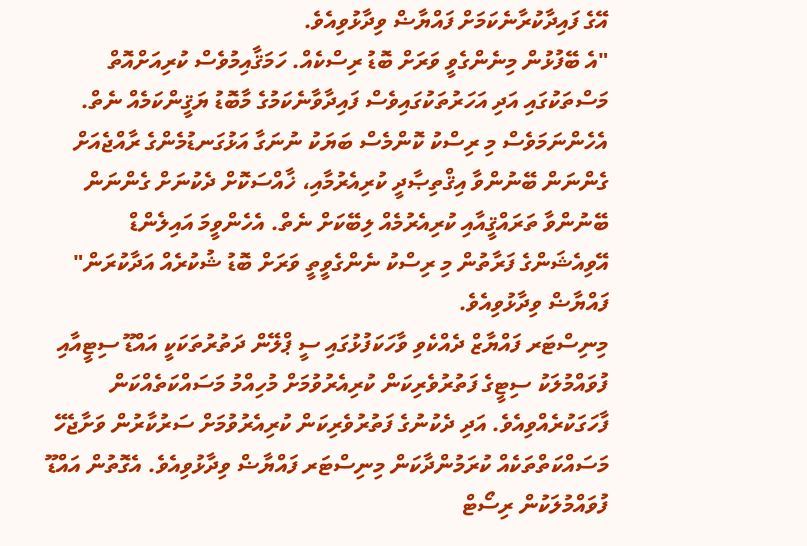އޭގެ ފައިދާކުރާނެކަމަށް ފައްޔާޟް ވިދާޅުވިއެވެ.
"އެ ބޭފުޅުން މިނެންގެވީ ވަރަށް ބޮޑު ރިސްކެއް. ހަމަޤާއިމުވެސް ކުރިއަށްއޮތް މަސްތަކުގައި އަދި އަހަރުތަކުގައިވެސް ފައިދާވާނެކަމުގެ މާބޮޑު ޔަޤީންކަމެއް ނެތް. އެހެންނަމަވެސް މި ރިސްކު ކޮންމެސް ބަޔަކު ނުނަގާ އަޅުގަނޑުމެންގެ ރާއްޖެއަށް ގެންނަން ބޭނުންވާ އިޤްތިޞާދީ ކުރިއެރުމާއި، ޚާއްސަކޮށް ދެކުނަށް ގެންނަން ބޭނުންވާ ތަރައްޤީއާއި ކުރިއެރުމެއް ލިބޭކަށް ނެތް. އެހެންވީމަ އައިލެންޑް އޭވިއެޝަންގެ ފަރާތުން މި ރިސްކު ނެންގެވީތީ ވަރަށް ބޮޑު ޝުކުރެއް އަދާކުރަން" ފައްޔާޟް ވިދާޅުވިއެވެ.
މިނިސްޓަރ ފައްޔާޒް ދެއްކެވި ވާހަކަފުޅުގައި ސީ ޕްލޭން ދަތުރުތަކަކީ އައްޑޫ ސިޓީއާއި ފުވައްމުލަކު ސިޓީގެ ފަތުރުވެރިކަން ކުރިއެރުވުމަށް މުހިއްމު މަސައްކަތެއްކަން ފާހަގަކުރެއްވިއެވެ. އަދި ދެކުނުގެ ފަތުރުވެރިކަން ކުރިއެރުވުމަށް ސަރުކާރުން ވަށާޖެހޭ މަސައްކަތްތަކެއް ކުރަމުންދާކަން މިނިސްޓަރ ފައްޔާޟް ވިދާޅުވިއެވެ. އެގޮތުން އައްޑޫ ފުވައްމުލަކުން ރިސޯޓް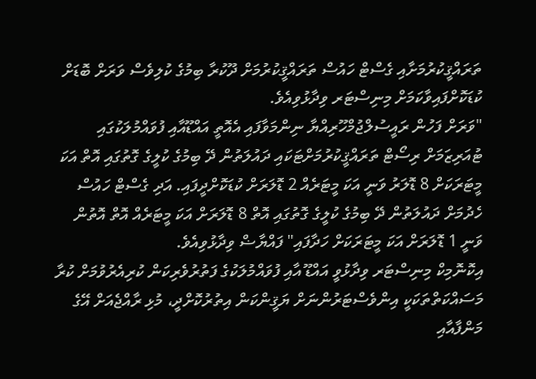ތަރައްޤީކުރުމަށާއި ގެސްޓް ހައުސް ތަރައްޤީކުރުމަށް ދޫކުރާ ބިމުގެ ކުލިވެސް ވަރަށް ބޮޑަށް ކުޑަކޮށްފައިވާކަމަށް މިނިސްޓަރ ވިދާޅުވިއެވެ.
"ވަރަށް ފަހުން ރައީސުލްޖުމްހޫރިއްޔާ ނިންމަވާފައި އެއޮތީ އައްޑޫއާއި ފުވައްމުލަކުގައި ޓުއަރިޒަމަށް ރިސޯޓް ތަރައްޤީކުރުމަށްޓަކައި ދައުލަތުން ދޭ ބިމުގެ ކުލީގެ ގޮތުގައި އޮތް އަކަ މީޓަރަކަށް 8 ޑޮލަރު ވަނީ އަކަ މީޓަރެއް 2 ޑޮލަރަށް ކުޑަކޮށްދީފައި. އަދި ގެސްޓް ހައުސް ހެދުމަށް ދައުލަތުން ދޭ ބިމުގެ ކުލީގެ ގޮތުގައި އޮތް 8 ޑޮލަރަށް އަކަ މީޓަރެއް އޮތް އޮތުން ވަނީ 1 ޑޮލަރަށް އަކަ މީޓަރަކަށް ހަދާފައި" ފައްޔާޟް ވިދާޅުވިއެވެ.
އިކޮނޮމިކް މިނިސްޓަރ ވިދާޅުވީ އައްޑޫ އާއި ފުވައްމުލަކުގެ ފަތުރުވެރިކަން ކުރިއެރުވުމަށް ކުރާ މަސައްކަތްތަކަކީ އިންވެސްޓަރުންނަށް ޔަޤީންކަން އިތުރުކޮށްދީ، މުޅި ރާއްޖެއަށް އޭގެ މަންފާއާއި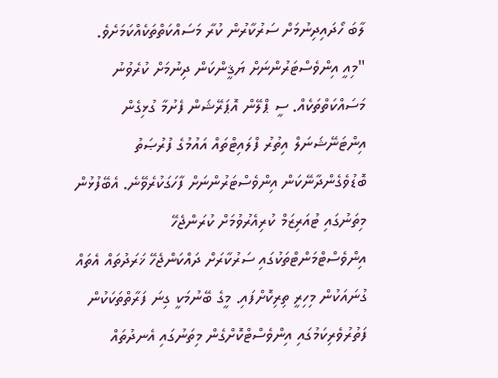ލާބަ ހޯދައިދިނުމަށް ސަރުކާރުން ކުރާ މަސައްކަތްތަކެއްކަމަށެވެ.
"މިއީ އިންވެސްޓަރުންނަށް ޔަޤީންކަން ދިނުމަށް ކުރެވުނު މަސައްކަތްތަކެއް. ސީ ޕްލޭން އޮޕަރޭޝަން ފެށުމާ ގުޅިގެން އިންޓަނޭޝަނަލް އިތުރު ފްލައިޓްތައް އައުމުގެ ފުރުޞަތު ބޮޑުވެގެންދާނޭކަން އިންވެސްޓަރުންނަށް ފާހަގަކުރެވޭނެ. އެބޭފުޅުން މިތަނުގައި ޓުއަރިޒަމް ކުރިއެރުވުމަށް ކުރަންޖެހޭ އިންވެސްޓްމަންޓްތަކުގައި ސަރުކާރަށް ދައްކަންޖެހޭ ޚަރަދުތައް އެތައް ގުނައަކުން މިހިރީ ތިރިކޮށްފައި. މީގެ ބޭނުމަކީ ގިނަ ފަރާތްތަކަކުން ފަތުރުވެރިކަމުގައި އިންވެސްޓްކޮށްގެން މިތަނުގައި އެނދުތައް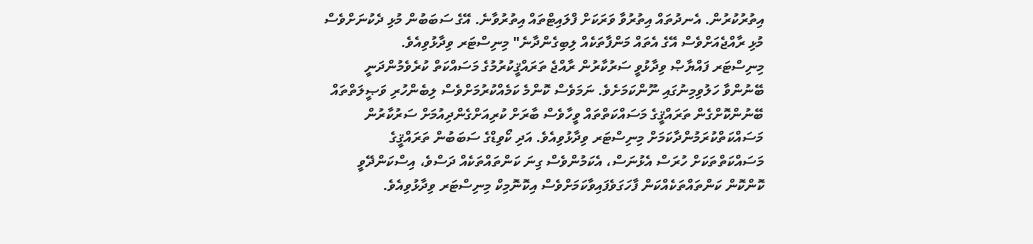އިތުރުކުރުން. އެނދުތައް އިތުރުވާ ވަރަކަށް ފްލައިޓްތައް އިތުރުވާނެ. އޭގެ ސަބަބުން މުޅި ދެކުނަށްވެސް މުޅި ރާއްޖެއަށްވެސް އޭގެ އެތައް މަންފާތަކެއް ލިބިގެންދާނެ" މިނިސްޓަރ ވިދާޅުވިއެވެ.
މިނިސްޓަރ ފައްޔާޞް ވިދާޅުވީ ސަރުކާރުން ރާއްޖެ ތަރައްޤީކުރުމުގެ މަސައްކަތް ކުރެވެމުންދަނީ ބޭނުންވާ ހަލުވިމިނުގައި ނޫންކަމަށެވެ. ނަމަވެސް ކޮންމެ ކަމެއްކުރުމަށްވެސް ލިބެންހުރި ވަޞީލަތްތައް ބޭނުންކޮށްގެން ތަރައްޤީގެ މަސައްކަތްތައް ވީހާވެސް ބާރަށް ކުރިއަށްގެންދިއުމަށް ސަރުކާރުން މަސައްކަތްކުރަމުންދާކަމަށް މިނިސްޓަރ ވިދާޅުވިއެވެ. އަދި ކޯވިޑްގެ ސަބަބުން ތަރައްޤީގެ މަސައްކަތްތަކަށް ހުރަސް އެޅުނަސް، އެކަމުންވެސް ގިނަ ކަންތައްތަކެއް ދަސްވެ، އިސްކަންދޭވީ ކޮންކޮން ކަންތައްތަކެއްކަން ފާހަގަވެފައިވާކަމަށްވެސް އިކޮނޮމިކް މިނިސްޓަރ ވިދާޅުވިއެވެ.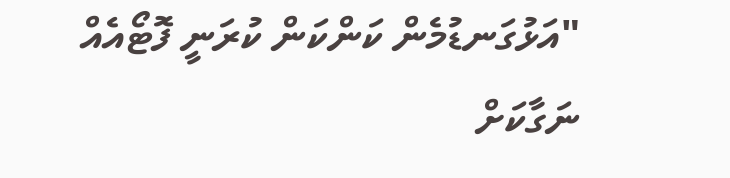"އަޅުގަނޑުމެން ކަންކަން ކުރަނީ ފޮޓޯއެއް ނަގާކަށް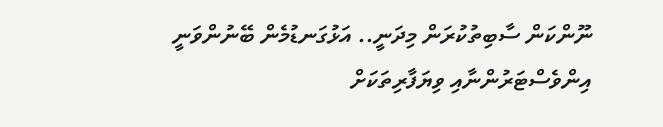ނޫންކަން ސާބިތުކުރަން މިދަނީ.. އަޅުގަނޑުމެން ބޭނުންވަނީ އިންވެސްޓަރުންނާއި ވިޔަފާރިތަކަށް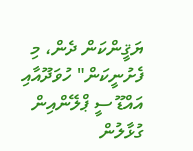ޔަޤީންކަން ދެން، މި ފެށުނީކަން" ހުވަދޫއާއި އައްޑޫ ސީ ޕްލޭންއިން ގުޅާލުން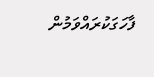ފާހަގަކުރައްވަމުން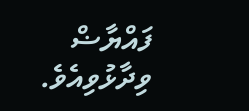ފައްޔާޟް ވިދާޅުވިއެވެ.